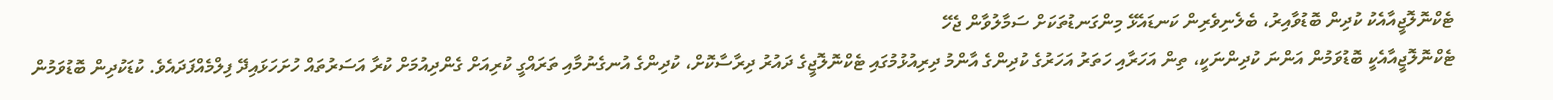ޓެކްނޮލޮޖީއާއެކު ކުދިން ބޮޑުވާއިރު، ބެލެނިވެރިން ކަނޑައެޅޭ މިންގަނޑުތަކަށް ސަމާލުވާން ޖެހޭ
ޓެކްނޮލޮޖީއާއެކީ ބޮޑުވަމުން އަންނަ ކުދިންނަކީ، ތިން އަހަރާއި ހަތަރު އަހަރުގެ ކުދިންގެ އާންމު ދިރިއުޅުމުގައި ޓެކްނޮލޮޖީގެ ދައުރު ދިރާސާކޮށް، ކުދިންގެ އުނގެނުމާއި ތަރައްގީ ކުރިއަށް ގެންދިއުމަށް ކުރާ އަސަރުތައް ހުށަހަޅައިދޭ ފިލްމެއްފަދައެވެ. ކުޑަކުދިން ބޮޑުވަމުން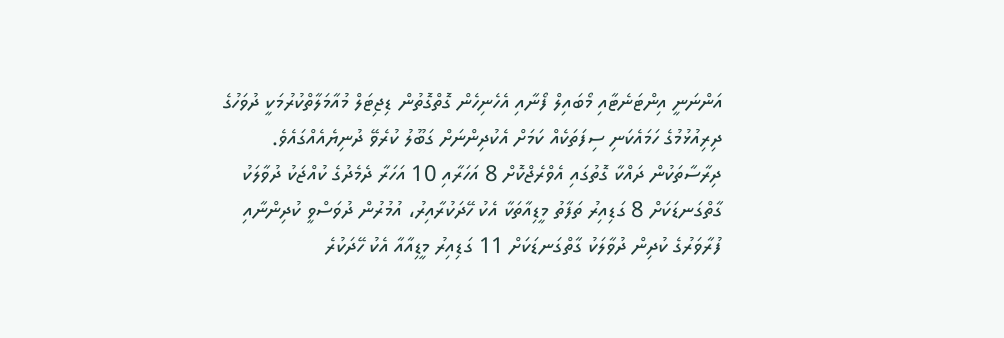އަންނަނީ އިންޓަނެޓާއި މޯބައިލް ފޯނާއި އެހެނިހެން ގޮތްގޮތުން ޑިޖިޓަލް މުއާމަލާތްކުރުމަކީ ދުވަހުގެ ދިރިއުޅުމުގެ ހަމައެކަނި ސިފަތަކެއް ކަމަށް އެކުދިންނަށް ގަބޫލު ކުރެވޭ ދުނިޔެއެއްގައެވެ. ދިރާސާތަކުން ދައްކާ ގޮތުގައި އެވްރެޖްކޮށް 8 އަހަރާއި 10 އަހަރާ ދެމެދުގެ ކުއްޖަކު ދުވާލަކު ގާތްގަނޑަކަށް 8 ގަޑިއިރު ތަފާތު މީޑިއާތަކާ އެކު ހޭދަކުރާއިރު، އުމުރުން ދުވަސްވީ ކުދިންނާއި ފުރާވަރުގެ ކުދިން ދުވާލަކު ގާތްގަނޑަކަށް 11 ގަޑިއިރު މީޑިއާއާ އެކު ހޭދަކުރެ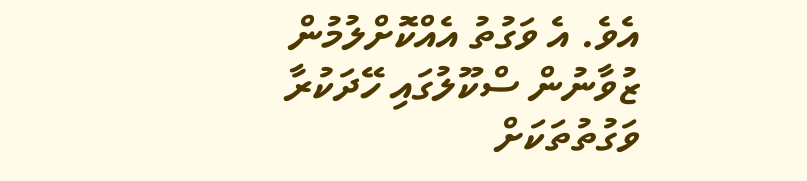އެވެ. އެ ވަގުތު އެއްކޮށްލުމުން ޒުވާނުން ސްކޫލުގައި ހޭދަކުރާ ވަގުތުތަކަށް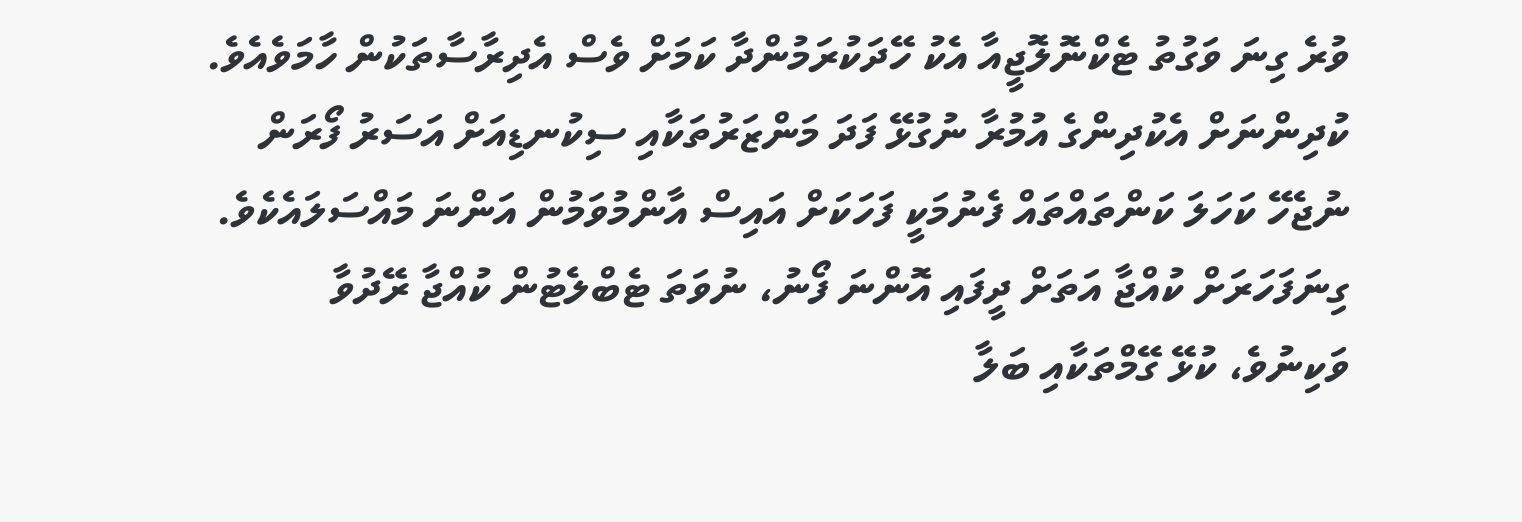ވުރެ ގިނަ ވަގުތު ޓެކްނޮލޮޖީއާ އެކު ހޭދަކުރަމުންދާ ކަމަށް ވެސް އެދިރާސާތަކުން ހާމަވެއެވެ.
ކުދިންނަށް އެކުދިންގެ އުމުރާ ނުގުޅޭ ފަދަ މަންޒަރުތަކާއި ސިކުނޑިއަށް އަސަރު ފޯރަން ނުޖެހޭ ކަހަލަ ކަންތައްތައް ފެނުމަކީ ފަހަކަށް އައިސް އާންމުވަމުން އަންނަ މައްސަލައެކެވެ. ގިނަފަހަރަށް ކުއްޖާ އަތަށް ދީފައި އޮންނަ ފޯނު، ނުވަތަ ޓެބްލެޓުން ކުއްޖާ ރޭދުވާ ވަކިނުވެ، ކުޅޭ ގޭމްތަކާއި ބަލާ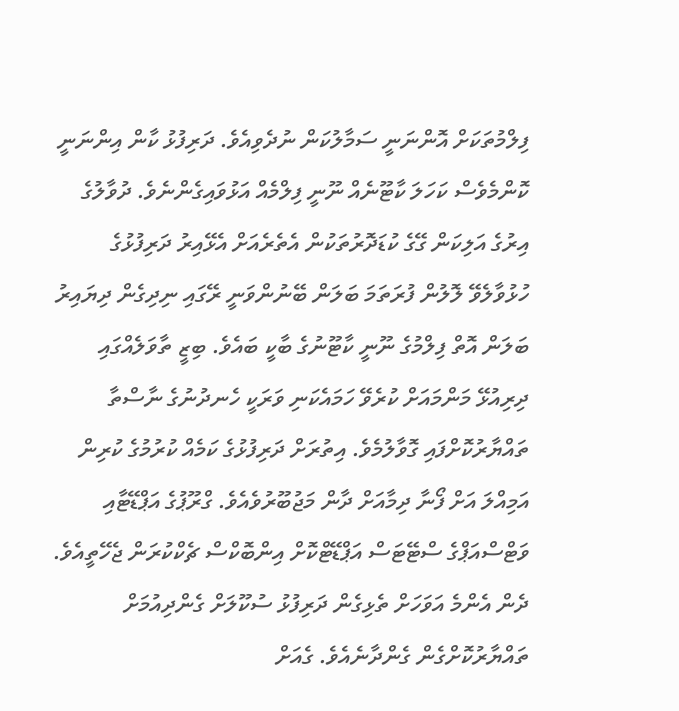ފިލްމުތަކަށް އޮންނަނީ ސަމާލުކަން ނުދެވިއެވެ. ދަރިފުޅު ކާން އިންނަނީ ކޮންމެވެސް ކަހަލަ ކާޓޫނެއް ނޫނީ ފިލްމެއް އަޅުވައިގެންނެވެ. ދުވާލުގެ އިރުގެ އަލިކަން ގޭގެ ކުޑަދޮރުތަކުން އެތެރެއަށް އެޅޭއިރު ދަރިފުޅުގެ ހުޅުވާލެވޭ ލޮލުން ފުރަތަމަ ބަލަން ބޭނުންވަނީ ރޭގައި ނިދިގެން ދިޔައިރު ބަލަން އޮތް ފިލްމުގެ ނޫނީ ކާޓޫނުގެ ބާކީ ބައެވެ. ބިޒީ ތާވަލެއްގައި ދިރިއުޅޭ މަންމައަށް ކުރެވޭ ހަމައެކަނި ވަރަކީ ހެނދުނުގެ ނާސްތާ ތައްޔާރުކޮށްފައި ގޮވާލުމެވެ. އިތުރަށް ދަރިފުޅުގެ ކަމެއް ކުރުމުގެ ކުރިން އަމިއްލަ އަށް ފޯނާ ދިމާއަށް ދާން މަޖުބޫރުވެއެވެ. ގްރޫޕުގެ އަޕްޑޭޓާއި ވަޓްސްއަޕްގެ ސްޓޭޓަސް އަޕްޑޭޓްކޮށް އިންބޮކްސް ޗެކްކުރަން ޖެހޭތީއެވެ. ދެން އެންމެ އަވަހަށް ތެޅިގެން ދަރިފުޅު ސުކޫލަށް ގެންދިއުމަށް ތައްޔާރުކޮށްގެން ގެންދާނެއެވެ. ގެއަށް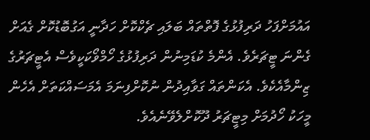އައުމަށްފަހު ދަރިފުޅުގެ ފޮތްތައް ބަލައި ޗެކްކޮށް ހަދާނީ އަގުބޮޑުކޮށް ގެއަށް ގެންނަ ޓީޗަރެވެ. އެންމެ ކުޑަމިނުން ދަރިފުޅުގެ ހޯމްވޯކަކީވެސް އެޓީޗަރުގެ ޒިންމާއެކެވެ. އެކަންތައް ގަވާއިދުން ނުކޮށްފިނަމަ އެމަސައްކަތަށް އެހެން މީހަކު ހޯދުމަށް މިޓީޗަރު ދޫކޮށްލެވޭނެއެވެ.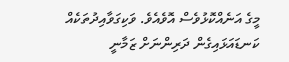މީގެ އަނެއްކޮޅުވެސް އޮވެއެވެ. ވަކިގަވާއިދުތަކެއް ކަނޑައަޅައިގެން ދަރިންނަށް ޒަމާނީ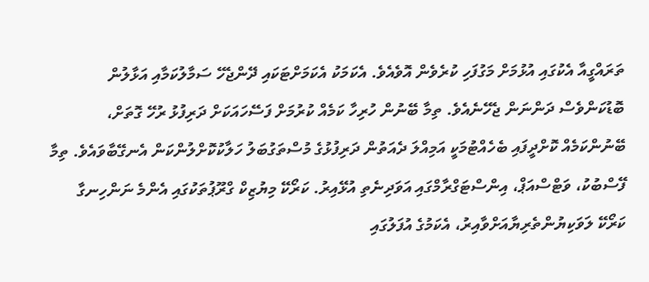ތަރައްގީއާ އެކުގައި އުޅުމަށް މަގުފަހި ކުރެވެން އޮވެއެވެ. އެކަމަކު އެކަމަށްޓަކައި ދޭންޖެހޭ ސަމާލުކަމާއި އަޅާލުން ބޮޑުކަންވެސް ދަންނަން ޖެހޭނެއެވެ. ތިމާ ބޭނުން ހުރިހާ ކަމެއް ކުރުމަށް ފަސޭހައަކަށް ދަރިފުޅު ރުހޭ ގޮތަށް، ބޭނުންކަމެއް ކޮށްދީފައި ބެހެއްޓުމަކީ އަމިއްލަ ދެއަތުން ދަރިފުޅުގެ މުސްތަގުބަލު ހަލާކުކޮށްލުންކަން އެނގޭބާވައެވެ. ތިމާ ފޭސްބުކު، ވަޓްސްއަޕް، އިންސްޓަގްރާމްގައި އަވަދިނެތި އުޅޭއިރު. ކަރޯކޭ މިޔުޒިކް ގްރޫޕުތަކުގައި އެންމެ ނަންހިނގާ ކަރޯކޭ ލަވަކިޔުންތެރިޔާއަށްވާއިރު، އެކަމުގެ އުފަލުގައި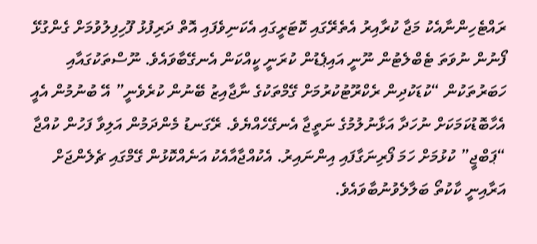ރައްޓެހިންނާއެކު މަޖާ ކުރާއިރު އެތެރޭގައި ކޮޓަރީގައި އެކަނިވެފައި އޮތް ދަރިފުޅު ފޫހިފިލުވުމަށް ގެންގުޅޭ ފޯނުން ނުވަތަ ޓެބްލެޓުން ނޫނީ އައިޕެޑުން ކުރަނީ ކީއްކަން އެނގޭބާވައެވެ. ނޫސްތަކުގައާއި ހަބަރުތަކުން “ކުޑަކުދިން ރެކްރޫޓުކުރުމަށް ގޭމްތަކުގެ ނާޖާއިޒު ބޭނުން ކުރެވެނީ” އޭ ބުނުމުން އެއީ އެހާބޮޑުކަމަކަށް ނުހަދާ އަޅާނުލުމުގެ ނަތީޖާ އެނގޭހެއްޔެވެ. ރޭގަނޑު މެންދަމުން އަލިވާ ފަހުން ކުއްޖާ “ޕަބްޖީ” ކުޅުމަށް ހަމަ ފޯރިނަގާފައި އިންނައިރު. އެކުއްޖާއާއެކު އަނެއްކޮޅުން ގޭމްގައި ޗެލެންޖަށް އަރާއިނީ ކާކުތޯ ބަލާލެވުނުބާވައެވެ.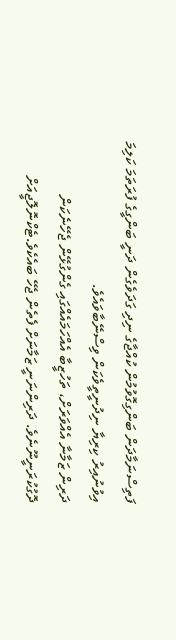ފަތިސްނަމާދަން ބަންގިގޮވުމުން ކުއްޖާގެ ނިދި ގަދަވެގެން ދަނީ ބަންގީގެ ފުރަތަމަ ކަލިމަ އިވުނުއިރު ކިރިޔާ ނިދުނީތީވެކަން ވިސްނޭބާވައެވެ.
ދަރިން ޒަމާނާ އެއްވަރަށް، ތަހުޒީބާ އެއްހަމައެއްގައި ގެންގުޅޭން ޖެހޭނެކަން ދޮގުކުރަނީނޫނެވެ. ދަރިންނަނީ ޒަމާނަށް ފެތެން ޖެހޭ ބައެކެވެ.ޓެކްނޮލޮޖީއަށް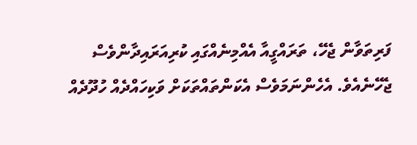ފަރިތަވާން ޖެހޭ، ތަރައްގީއާ އެއްމިނެއްގައި ކުރިއަރައިދާންވެސް ޖެހޭނެއެވެ. އެހެންނަމަވެސް އެކަންތައްތަކަށް ވަކިހައްދެއް ހުދޫދެއް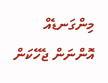މިންގަނޑެއް އޮންނަން ޖެހޭކަން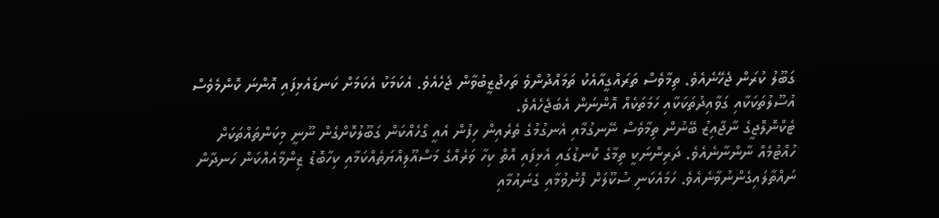ގަބޫލު ކުރަން ޖެހޭނެއެވެ. ތިމާވެސް ތަރައްގީއާއެކު ތަމައްދުންވެ ތަހޖުޒީބުވާން ޖެހެއެވެ. އެކަމަކު އެކަމަށް ކަނޑައެޅިފައި އޮންނަ ކޮންމެވެސް އުސޫލުތަކަކާއި ގަވާއިދުތަކަކާއި ހަމަތަކެއް އޮންނަން އެބަޖެހެއެވެ.
ޓެކްނޮލޮޖީގެ ނާޖާއިޒު ބޭނުން ތިމާވެސް ނޭނގުމާއި އެނގުމުގެ ތެރެއިން ހިފުން އެއީ ގޯހެއްކަން ގަބޫލުކޮށްގެން ނޫނީ މިކަންތައްތަކަށް ހުއްޓުމެއް ނާންނާނެއެވެ. ދަރިންނަކީ ތިމާގެ ކޮނޑުގައި އެޅިފައި އޮތް ކިހާ ވަރެއްގެ މަސްއޫލިއްޔަތެއްކަމާއި ކިހާބޮޑު ޒިންމާއެއްކަން ހަނދާން ނައްތާލައިގެންނުވާނެއެވެ. ހަމައެކަނި ސުކޫލަށް ފޮނުވުމާއި ގެނައުމާއި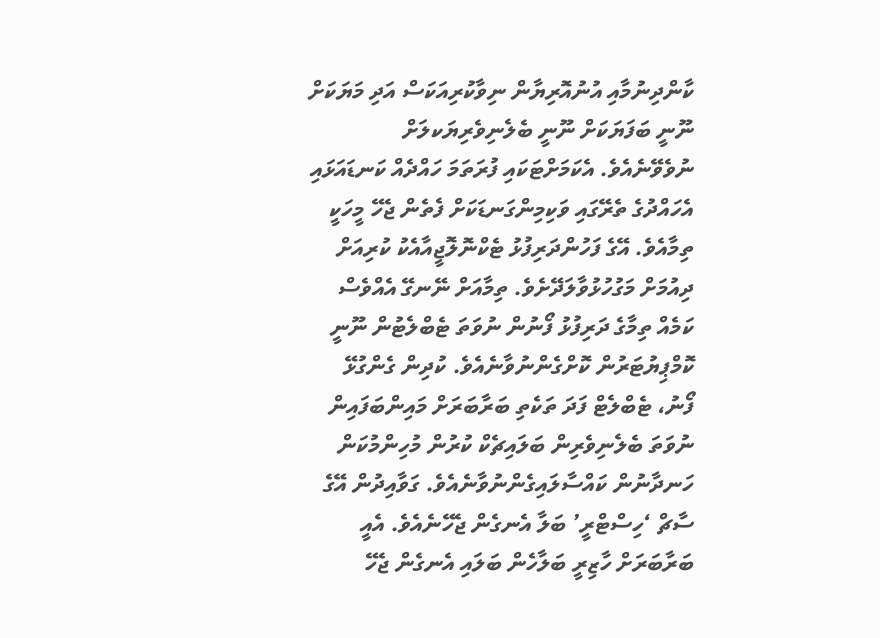ކާންދިނުމާއި އުނުއޮރިޔާން ނިވާކުރިއަކަސް އަދި މަޔަކަށް ނޫނީ ބަފަޔަކަށް ނޫނީ ބެލެނިވެރިޔަކލަށް ނުވެވޭނެއެވެ. އެކަމަށްޓަކައި ފުރަތަމަ ހައްދެއް ކަނޑައަޅައި އެހައްދުގެ ތެރޭގައި ވަކިމިންގަނޑަކަށް ފެތެން ޖެހޭ މީހަކީ ތިމާއެވެ. އޭގެ ފަހުންދަރިފުޅު ޓެކްނޮލޮޖީއާއެކު ކުރިއަށް ދިއުމަށް މަގުހުޅުވާލަދޭށެވެ. ތިމާއަށް ނޭނގޭ އެއްވެސް ކަމެއް ތިމާގެ ދަރިފުޅު ފޯނުން ނުވަތަ ޓެބްލެޓުން ނޫނީ ކޮމްޕިޔުޓަރުން ކޮށްގެންނުވާނެއެވެ. ކުދިން ގެންގުޅޭ ފޯނު، ޓެބްލެޓް ފަދަ ތަކެތި ބަރާބަރަށް މައިންބަފައިން ނުވަތަ ބެލެނިވެރިން ބަލައިޗެކް ކުރުން މުހިންމުކަން ހަނދާނުން ކައްސާލައިގެންނުވާނެއެވެ. ގަވާއިދުން އޭގެ ސާޗް ‘ހިސްޓްރީ’ ބަލާ އެނގެން ޖެހޭނެއެވެ. އެއީ ބަރާބަރަށް ހާޒިރީ ބަލާހެން ބަލައި އެނގެން ޖެހޭ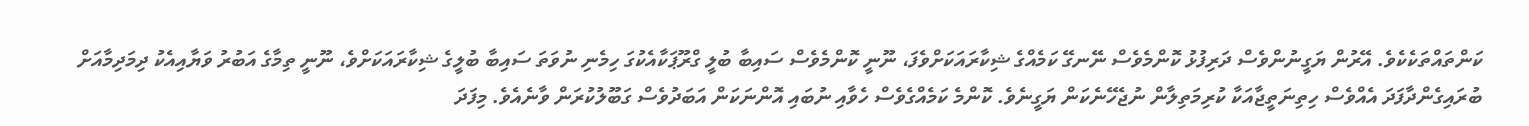ކަންތައްތަކެކެވެ. އޭރުން ޔަގީނުންވެސް ދަރިފުޅު ކޮންމެވެސް ނޭނގޭ ކަމެއްގެ ޝިކާރައަކަށްވެފަ، ނޫނީ ކޮންމެވެސް ސައިބާ ބުލީ ގްރޫޕަކާއެކުގަ ހިމެނި ނުވަތަ ސައިބާ ބުލީގެ ޝިކާރައަކަށްވެ، ނޫނީ ތިމާގެ އަބުރު ވަޔާއިއެކު ދިމަދިމާއަށް ބުރައިގެންދާފަދަ އެއްވެސް ހިތިނަތީޖާއަކާ ކުރިމަތިލާން ނުޖެހޭނެކަން ޔަގީނެވެ. ކޮންމެ ކަމެއްގެވެސް ހެވާއި ނުބައި އޮންނަކަން އަބަދުވެސް ގަބޫލުކުރަން ވާނެއެވެ. މިފަދަ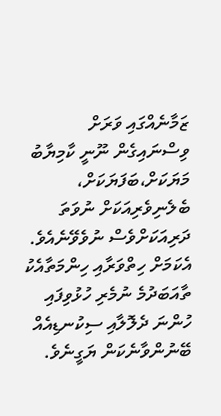ޒަމާނެއްގައި ވަރަށް ވިސްނައިގެން ނޫނީ ކާމިޔާބު މަޔަކަށް،ބަފަޔަކަށް، ބެލެނިވެރިއަކަށް ނުވަތަ ދަރިއަކަށްވެސް ނުވެވޭނެއެވެ. އެކަމަށް ހިތްވަރާއި ހިންމަތާއެކު ތާއަބަދުމެ ނުމެރި ހުޅުވިފައި ހުންނަ ދެލޮލާއި ސިކުނޑިއެއް ބޭނުންވާނެކަން ޔަގީނެވެ.